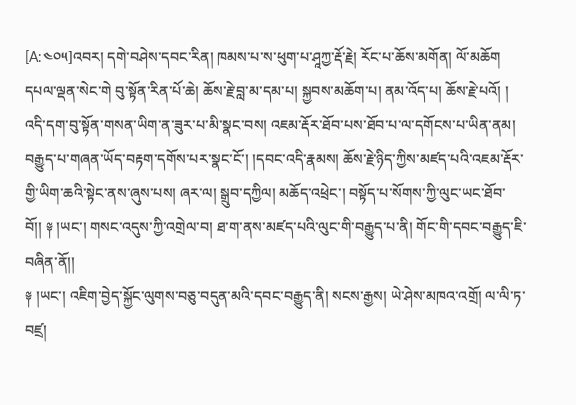[A:༤༠༥]འབར། དགེ་བཤེས་དབང་རིན། ཁམས་པ་ས་ཕུག་པ་ཤཱཀྱ་རྡོ་རྗེ། རོང་པ་ཆོས་མགོན། ལོ་མཆོག དཔལ་ལྡན་སེང་གེ བུ་སྟོན་རིན་པོ་ཆེ། ཆོས་རྗེ་བླ་མ་དམ་པ། སྐྱབས་མཆོག་པ། ནམ་འོད་པ། ཆོས་རྗེ་པའོ། །
འདི་དག་བུ་སྟོན་གསན་ཡིག་ན་ཟུར་པ་མི་སྣང་བས། འཇམ་རྡོར་ཐོབ་པས་ཐོབ་པ་ལ་དགོངས་པ་ཡིན་ནམ། བརྒྱུད་པ་གཞན་ཡོད་བརྟག་དགོས་པར་སྣང་ངོ་། །དབང་འདི་རྣམས། ཆོས་རྗེ་ཉིད་ཀྱིས་མཛད་པའི་འཇམ་རྡོར་གྱི་ཡིག་ཆའི་སྟེང་ནས་ཞུས་པས། ཞར་ལ། སྒྲུབ་དཀྱིལ། མཆོད་འཕྲེང་། བསྟོད་པ་སོགས་ཀྱི་ལུང་ཡང་ཐོབ་བོ།། ༈ །ཡང་། གསང་འདུས་ཀྱི་འགྲེལ་བ། ཐ་ག་ནས་མཛད་པའི་ལུང་གི་བརྒྱུད་པ་ནི། གོང་གི་དབང་བརྒྱུད་ཇི་བཞིན་ནོ།།
༈ །ཡང་། འཇིག་བྱེད་སྐྱོང་ལུགས་བཅུ་བདུན་མའི་དབང་བརྒྱུད་ནི། སངས་རྒྱས། ཡེ་ཤེས་མཁའ་འགྲོ། ལ་ལི་ཏ་བཛྲ།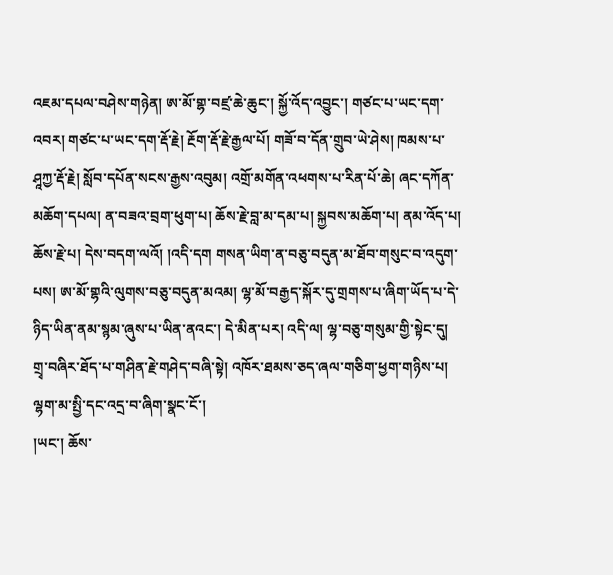འཇམ་དཔལ་བཤེས་གཉེན། ཨ་མོ་གྷ་བཛྲ་ཆེ་ཆུང་། སྐྱོ་འོད་འབྱུང་། གཙང་པ་ཡང་དག་འབར། གཙང་པ་ཡང་དག་རྡོ་རྗེ། རྔོག་རྡོ་རྗེ་རྒྱལ་པོ། གཟོ་བ་དོན་གྲུབ་ཡེ་ཤེས། ཁམས་པ་ཤཱཀྱ་རྡོ་རྗེ། སློབ་དཔོན་སངས་རྒྱས་འབུམ། འགྲོ་མགོན་འཕགས་པ་རིན་པོ་ཆེ། ཞང་དཀོན་མཆོག་དཔལ། ན་བཟའ་བྲག་ཕུག་པ། ཆོས་རྗེ་བླ་མ་དམ་པ། སྐྱབས་མཆོག་པ། ནམ་འོད་པ། ཆོས་རྗེ་པ། དེས་བདག་ལའོ། །འདི་དག གསན་ཡིག་ན་བཅུ་བདུན་མ་ཐོབ་གསུང་བ་འདུག་པས། ཨ་མོ་གྷའི་ལུགས་བཅུ་བདུན་མའམ། ལྷ་མོ་བརྒྱད་སྐོར་དུ་གྲགས་པ་ཞིག་ཡོད་པ་དེ་ཉིད་ཡིན་ནམ་སྙམ་ཞུས་པ་ཡིན་ནའང་། དེ་མིན་པར། འདི་ལ། ལྷ་བཅུ་གསུམ་གྱི་སྟེང་དུ། གྲྭ་བཞིར་ཐོད་པ་གཤིན་རྗེ་གཤེད་བཞི་སྟེ། འཁོར་ཐམས་ཅད་ཞལ་གཅིག་ཕྱག་གཉིས་པ། ལྷག་མ་སྤྱི་དང་འདྲ་བ་ཞིག་སྣང་ངོ་།
།ཡང་། ཆོས་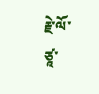རྗེ་ལོ་ཙཱ་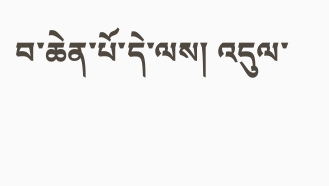བ་ཆེན་པོ་དེ་ལས། འདུལ་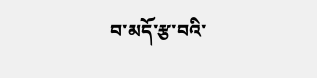བ་མདོ་རྩ་བའི་